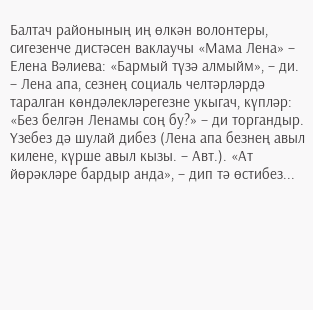Балтач районының иң өлкән волонтеры, сигезенче дистәсен ваклаучы «Мама Лена» – Елена Вәлиева: «Бармый түзә алмыйм», – ди.
– Лена апа, сезнең социаль челтәрләрдә таралган көндәлекләрегезне укыгач, күпләр: «Без белгән Ленамы соң бу?» – ди торгандыр. Үзебез дә шулай дибез (Лена апа безнең авыл килене, күрше авыл кызы. – Авт.). «Ат йөрәкләре бардыр анда», – дип тә өстибез...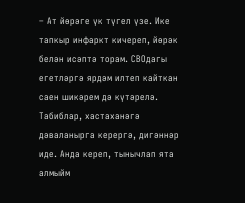– Ат йөрәге үк түгел үзе. Ике тапкыр инфаркт кичереп, йөрәк белән исәптә торам. СВОдагы егетләргә ярдәм илтеп кайткан саен шикәрем дә күтәрелә. Табиблар, хастаханәгә дәваланырга керергә, дигәннәр иде. Анда кереп, тынычлап ята алмыйм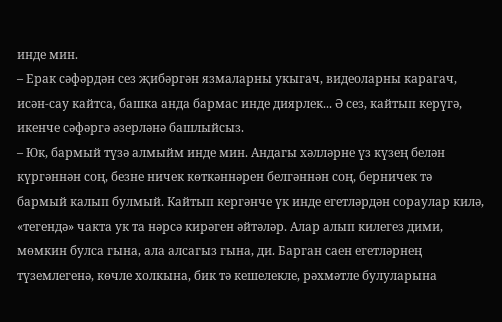инде мин.
– Ерак сәфәрдән сез җибәргән язмаларны укыгач, видеоларны карагач, исән-сау кайтса, башка анда бармас инде диярлек... Ә сез, кайтып керүгә, икенче сәфәргә әзерләнә башлыйсыз.
– Юк, бармый түзә алмыйм инде мин. Андагы хәлләрне үз күзең белән күргәннән соң, безне ничек көткәннәрен белгәннән соң, берничек тә бармый калып булмый. Кайтып кергәнче үк инде егетләрдән сораулар килә, «тегендә» чакта ук та нәрсә кирәген әйтәләр. Алар алып килегез дими, мөмкин булса гына, ала алсагыз гына, ди. Барган саен егетләрнең түземлегенә, көчле холкына, бик тә кешелекле, рәхмәтле булуларына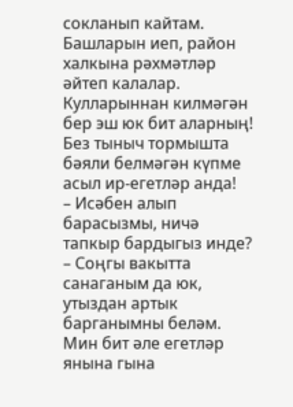сокланып кайтам. Башларын иеп, район халкына рәхмәтләр әйтеп калалар. Кулларыннан килмәгән бер эш юк бит аларның! Без тыныч тормышта бәяли белмәгән күпме асыл ир-егетләр анда!
– Исәбен алып барасызмы, ничә тапкыр бардыгыз инде?
– Соңгы вакытта санаганым да юк, утыздан артык барганымны беләм. Мин бит әле егетләр янына гына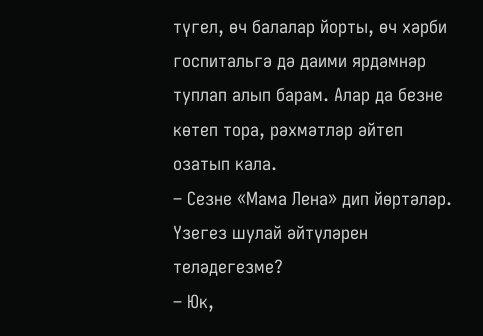түгел, өч балалар йорты, өч хәрби госпитальгә дә даими ярдәмнәр туплап алып барам. Алар да безне көтеп тора, рәхмәтләр әйтеп озатып кала.
– Сезне «Мама Лена» дип йөртәләр. Үзегез шулай әйтүләрен теләдегезме?
– Юк,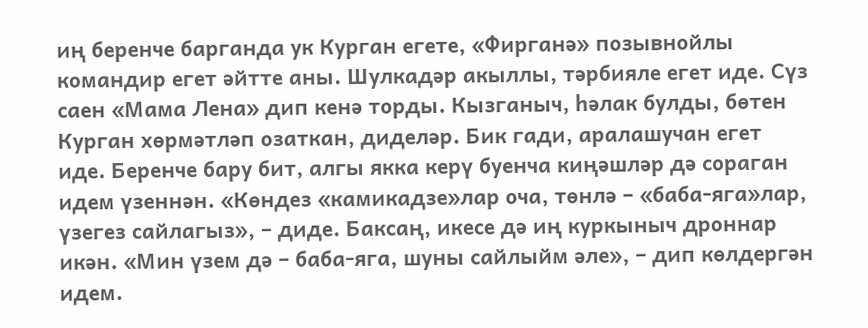иң беренче барганда ук Курган егете, «Фирганә» позывнойлы командир егет әйтте аны. Шулкадәр акыллы, тәрбияле егет иде. Сүз саен «Мама Лена» дип кенә торды. Кызганыч, һәлак булды, бөтен Курган хөрмәтләп озаткан, диделәр. Бик гади, аралашучан егет иде. Беренче бару бит, алгы якка керү буенча киңәшләр дә сораган идем үзеннән. «Көндез «камикадзе»лар оча, төнлә – «баба-яга»лар, үзегез сайлагыз», – диде. Баксаң, икесе дә иң куркыныч дроннар икән. «Мин үзем дә – баба-яга, шуны сайлыйм әле», – дип көлдергән идем.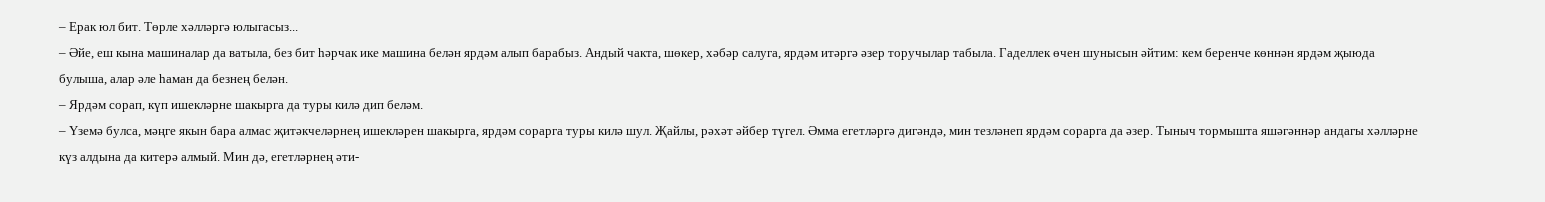– Ерак юл бит. Төрле хәлләргә юлыгасыз...
– Әйе, еш кына машиналар да ватыла, без бит һәрчак ике машина белән ярдәм алып барабыз. Андый чакта, шөкер, хәбәр салуга, ярдәм итәргә әзер торучылар табыла. Гаделлек өчен шунысын әйтим: кем беренче көннән ярдәм җыюда булыша, алар әле һаман да безнең белән.
– Ярдәм сорап, күп ишекләрне шакырга да туры килә дип беләм.
– Үземә булса, мәңге якын бара алмас җитәкчеләрнең ишекләрен шакырга, ярдәм сорарга туры килә шул. Җайлы, рәхәт әйбер түгел. Әмма егетләргә дигәндә, мин тезләнеп ярдәм сорарга да әзер. Тыныч тормышта яшәгәннәр андагы хәлләрне күз алдына да китерә алмый. Мин дә, егетләрнең әти-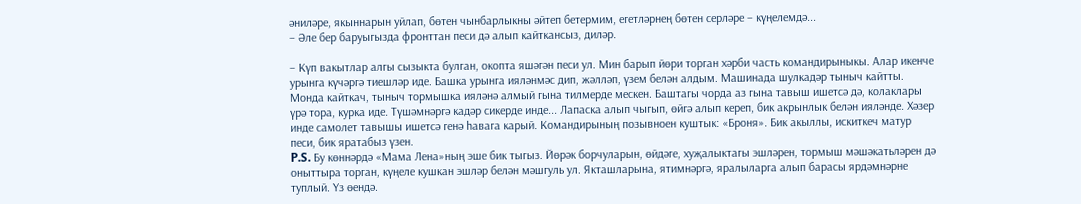әниләре, якыннарын уйлап, бөтен чынбарлыкны әйтеп бетермим, егетләрнең бөтен серләре – күңелемдә...
– Әле бер баруыгызда фронттан песи дә алып кайткансыз, диләр.

– Күп вакытлар алгы сызыкта булган, окопта яшәгән песи ул. Мин барып йөри торган хәрби часть командирыныкы. Алар икенче урынга күчәргә тиешләр иде. Башка урынга ияләнмәс дип, жәлләп, үзем белән алдым. Машинада шулкадәр тыныч кайтты. Монда кайткач, тыныч тормышка ияләнә алмый гына тилмерде мескен. Баштагы чорда аз гына тавыш ишетсә дә, колаклары үрә тора, курка иде. Түшәмнәргә кадәр сикерде инде... Лапаска алып чыгып, өйгә алып кереп, бик акрынлык белән ияләнде. Хәзер инде самолет тавышы ишетсә генә һавага карый. Командирының позывноен куштык: «Броня». Бик акыллы, искиткеч матур песи, бик яратабыз үзен.
P.S. Бу көннәрдә «Мама Лена»ның эше бик тыгыз. Йөрәк борчуларын, өйдәге, хуҗалыктагы эшләрен, тормыш мәшәкатьләрен дә оныттыра торган, күңеле кушкан эшләр белән мәшгуль ул. Якташларына, ятимнәргә, яралыларга алып барасы ярдәмнәрне туплый. Үз өендә.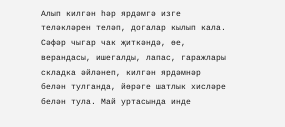Алып килгән һәр ярдәмгә изге теләкләрен теләп, догалар кылып кала. Сәфәр чыгар чак җиткәндә, өе, верандасы, ишегалды, лапас, гаражлары складка әйләнеп, килгән ярдәмнәр белән тулганда, йөрәге шатлык хисләре белән тула. Май уртасында инде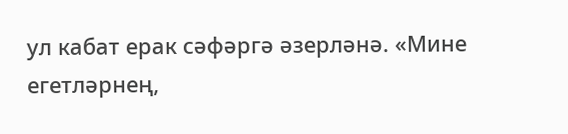ул кабат ерак сәфәргә әзерләнә. «Мине егетләрнең,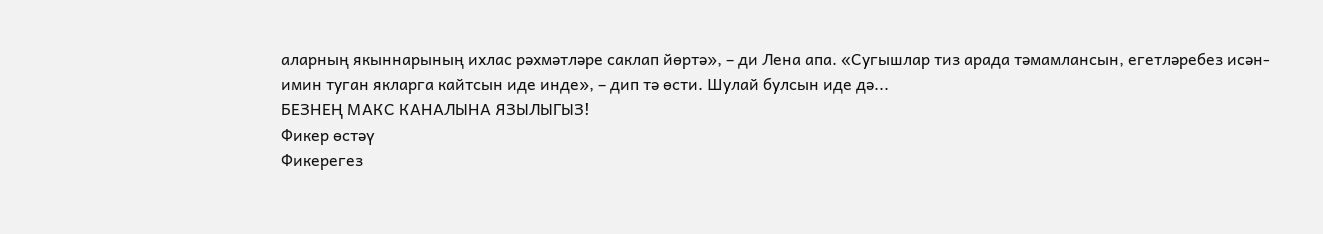аларның якыннарының ихлас рәхмәтләре саклап йөртә», – ди Лена апа. «Сугышлар тиз арада тәмамлансын, егетләребез исән-имин туган якларга кайтсын иде инде», – дип тә өсти. Шулай булсын иде дә...
БЕЗНЕҢ МАКС КАНАЛЫНА ЯЗЫЛЫГЫЗ!
Фикер өстәү
Фикерегез